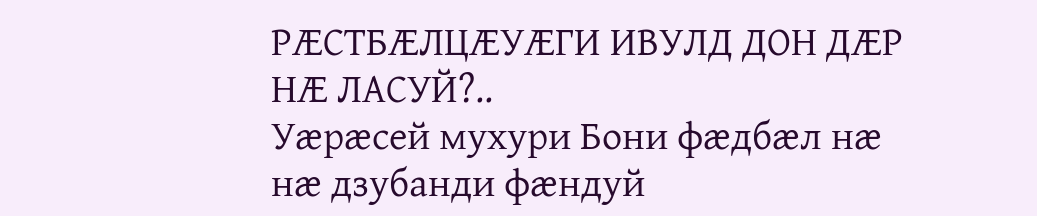РÆСТБÆЛЦÆУÆГИ ИВУЛД ДОН ДÆР НÆ ЛАСУЙ?..
Уæрæсей мухури Бони фæдбæл нæ нæ дзубанди фæндуй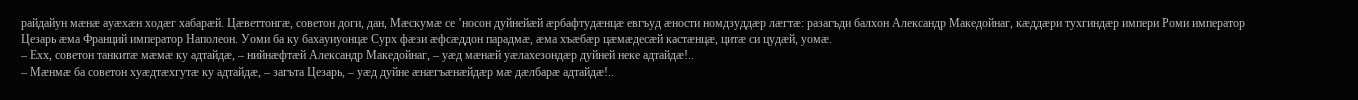райдайун мæнæ ауæхæн ходæг хабарæй. Цæветтонгæ, советон доги, дан, Мæскумæ се ’носон дуйнейæй æрбафтудæнцæ евгъуд æности номдзуддæр лæгтæ: разагъди балхон Александр Македойнаг, кæддæри тухгиндæр импери Роми император Цезарь æма Франций император Наполеон. Уоми ба ку бахауиуонцæ Сурх фæзи æфсæддон парадмæ, æма хъæбæр цæмæдесæй кастæнцæ, цитæ си цудæй, уомæ.
– Ехх, советон танкитæ мæмæ ку адтайдæ, – нийнæфтæй Александр Македойнаг, – уæд мæнæй уæлахезондæр дуйней неке адтайдæ!..
– Мæнмæ ба советон хуæдтæхгутæ ку адтайдæ, – загъта Цезарь, – уæд дуйне æнæгъæнæйдæр мæ дæлбарæ адтайдæ!..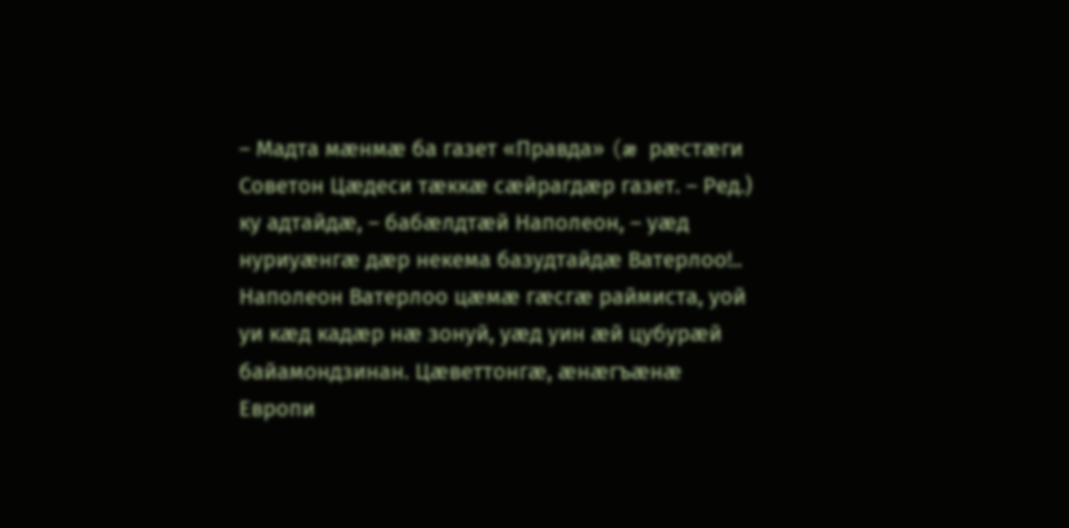– Мадта мæнмæ ба газет «Правда» (æ рæстæги Советон Цæдеси тæккæ сæйрагдæр газет. – Ред.) ку адтайдæ, – бабæлдтæй Наполеон, – уæд нуриуæнгæ дæр некема базудтайдæ Ватерлоо!..
Наполеон Ватерлоо цæмæ гæсгæ раймиста, уой уи кæд кадæр нæ зонуй, уæд уин æй цубурæй байамондзинан. Цæветтонгæ, æнæгъæнæ Европи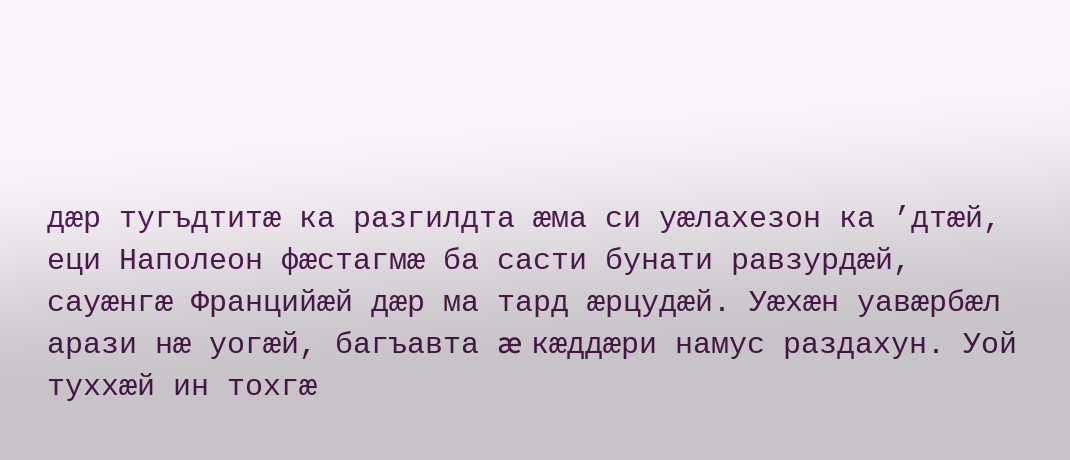дæр тугъдтитæ ка разгилдта æма си уæлахезон ка ’дтæй, еци Наполеон фæстагмæ ба састи бунати равзурдæй, сауæнгæ Францийæй дæр ма тард æрцудæй. Уæхæн уавæрбæл арази нæ уогæй, багъавта æ кæддæри намус раздахун. Уой туххæй ин тохгæ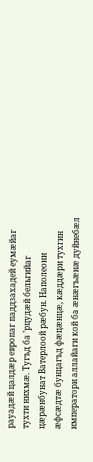рауадæй цалдæр европаг паддзахадей еумæйаг тухти нихмæ. Тугъд ба ’рцудæй бельгийаг цæрæнбунат Ватерлоой рæбун. Наполеони æфсæдтæ бунцагъд фæцæнцæ, кæддæри тухгин императори аллайаги кой ба æнæгъæнæ дуйнебæл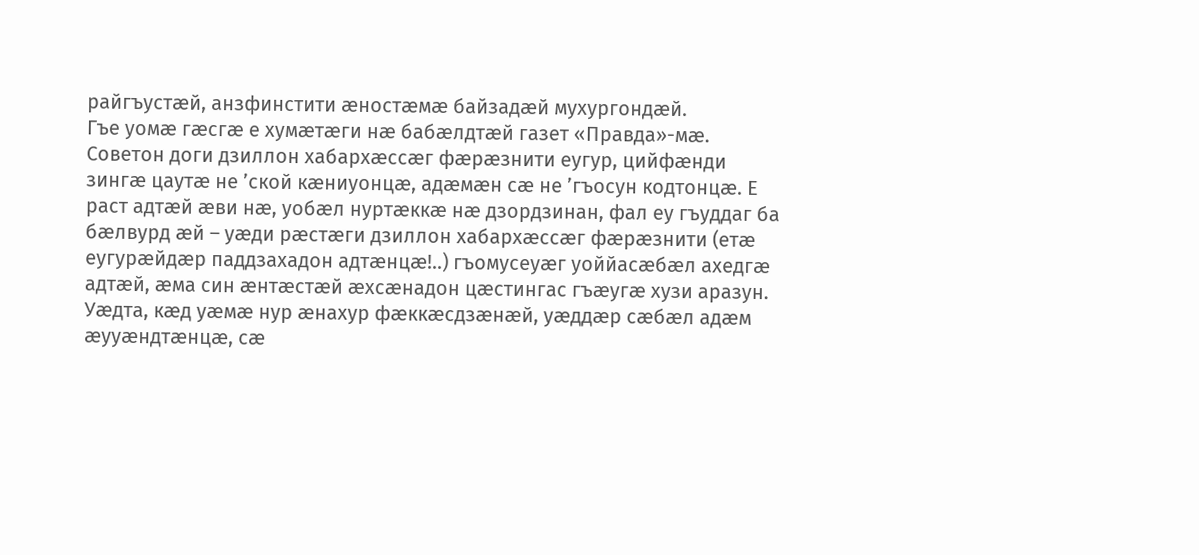райгъустæй, анзфинстити æностæмæ байзадæй мухургондæй.
Гъе уомæ гæсгæ е хумæтæги нæ бабæлдтæй газет «Правда»-мæ. Советон доги дзиллон хабархæссæг фæрæзнити еугур, цийфæнди зингæ цаутæ не ’ской кæниуонцæ, адæмæн сæ не ’гъосун кодтонцæ. Е раст адтæй æви нæ, уобæл нуртæккæ нæ дзордзинан, фал еу гъуддаг ба бæлвурд æй – уæди рæстæги дзиллон хабархæссæг фæрæзнити (етæ еугурæйдæр паддзахадон адтæнцæ!..) гъомусеуæг уоййасæбæл ахедгæ адтæй, æма син æнтæстæй æхсæнадон цæстингас гъæугæ хузи аразун. Уæдта, кæд уæмæ нур æнахур фæккæсдзæнæй, уæддæр сæбæл адæм æууæндтæнцæ, сæ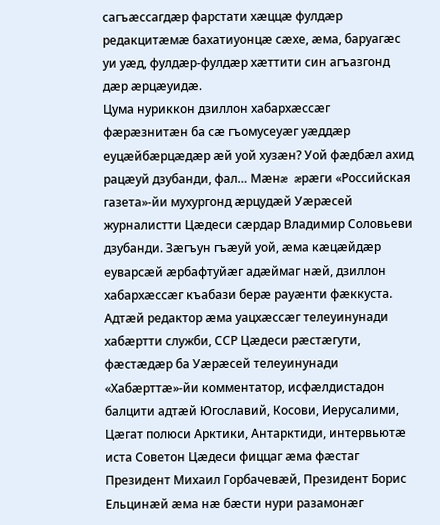сагъæссагдæр фарстати хæццæ фулдæр редакцитæмæ бахатиуонцæ сæхе, æма, баруагæс уи уæд, фулдæр-фулдæр хæттити син агъазгонд дæр æрцæуидæ.
Цума нуриккон дзиллон хабархæссæг фæрæзнитæн ба сæ гъомусеуæг уæддæр еуцæйбæрцæдæр æй уой хузæн? Уой фæдбæл ахид рацæуй дзубанди, фал… Мæнæ æрæги «Российская газета»-йи мухургонд æрцудæй Уæрæсей журналистти Цæдеси сæрдар Владимир Соловьеви дзубанди. Зæгъун гъæуй уой, æма кæцæйдæр еуварсæй æрбафтуйæг адæймаг нæй, дзиллон хабархæссæг къабази берæ рауæнти фæккуста. Адтæй редактор æма уацхæссæг телеуинунади хабæртти служби, ССР Цæдеси рæстæгути, фæстæдæр ба Уæрæсей телеуинунади «Хабæрттæ»-йи комментатор, исфæлдистадон балцити адтæй Югославий, Косови, Иерусалими, Цæгат полюси Арктики, Антарктиди, интервьютæ иста Советон Цæдеси фиццаг æма фæстаг Президент Михаил Горбачевæй, Президент Борис Ельцинæй æма нæ бæсти нури разамонæг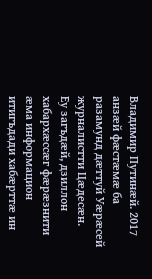Владимир Путинæй. 2017 анзæй фæстæмæ ба разамунд дæттуй Уæрæсей журналистти Цæдесæн.
Еу загъдæй, дзиллон хабархæссæг фæрæзнити æма информацион итигъдади хабæрттæ ин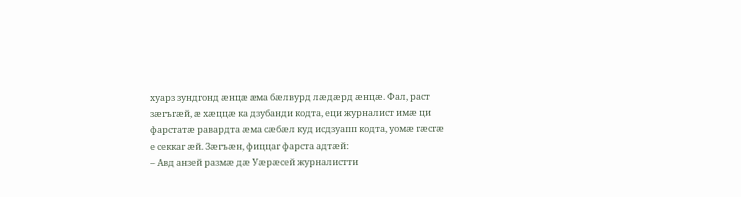хуарз зундгонд æнцæ æма бæлвурд лæдæрд æнцæ. Фал, раст зæгъгæй, æ хæццæ ка дзубанди кодта, еци журналист имæ ци фарстатæ равардта æма сæбæл куд исдзуапп кодта, уомæ гæсгæ е секкаг æй. Зæгъæн, фиццаг фарста адтæй:
– Авд анзей размæ дæ Уæрæсей журналистти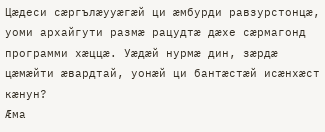Цæдеси сæргълæууæгæй ци æмбурди равзурстонцæ, уоми архайгути размæ рацудтæ дæхе сæрмагонд программи хæццæ. Уæдæй нурмæ дин, зæрдæ цæмæйти æвардтай, уонæй ци бантæстæй исæнхæст кæнун?
Æма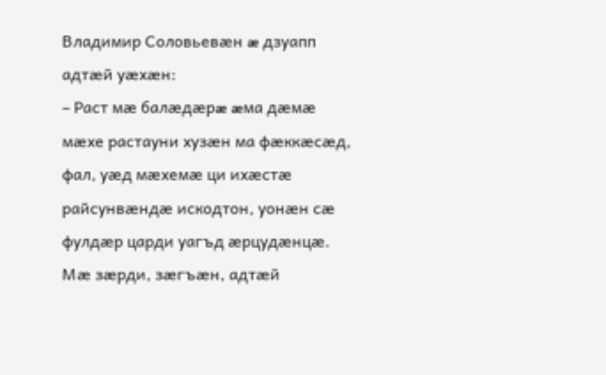Владимир Соловьевæн æ дзуапп адтæй уæхæн:
– Раст мæ балæдæрæ æма дæмæ мæхе растауни хузæн ма фæккæсæд, фал, уæд мæхемæ ци ихæстæ райсунвæндæ искодтон, уонæн сæ фулдæр царди уагъд æрцудæнцæ. Мæ зæрди, зæгъæн, адтæй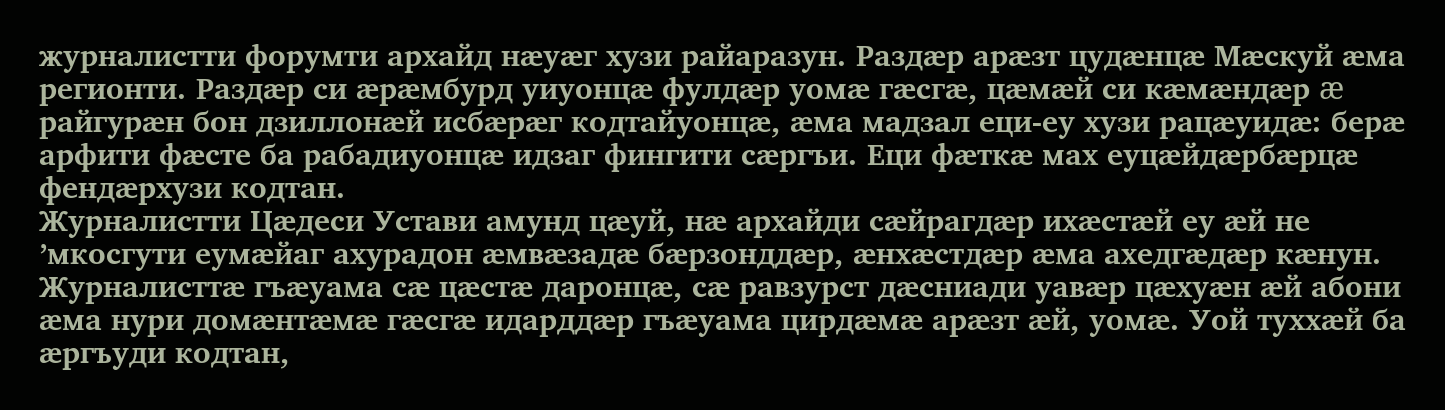журналистти форумти архайд нæуæг хузи райаразун. Раздæр арæзт цудæнцæ Мæскуй æма регионти. Раздæр си æрæмбурд уиуонцæ фулдæр уомæ гæсгæ, цæмæй си кæмæндæр æ райгурæн бон дзиллонæй исбæрæг кодтайуонцæ, æма мадзал еци-еу хузи рацæуидæ: берæ арфити фæсте ба рабадиуонцæ идзаг фингити сæргъи. Еци фæткæ мах еуцæйдæрбæрцæ фендæрхузи кодтан.
Журналистти Цæдеси Устави амунд цæуй, нæ архайди сæйрагдæр ихæстæй еу æй не ’мкосгути еумæйаг ахурадон æмвæзадæ бæрзонддæр, æнхæстдæр æма ахедгæдæр кæнун. Журналисттæ гъæуама сæ цæстæ даронцæ, сæ равзурст дæсниади уавæр цæхуæн æй абони æма нури домæнтæмæ гæсгæ идарддæр гъæуама цирдæмæ арæзт æй, уомæ. Уой туххæй ба æргъуди кодтан,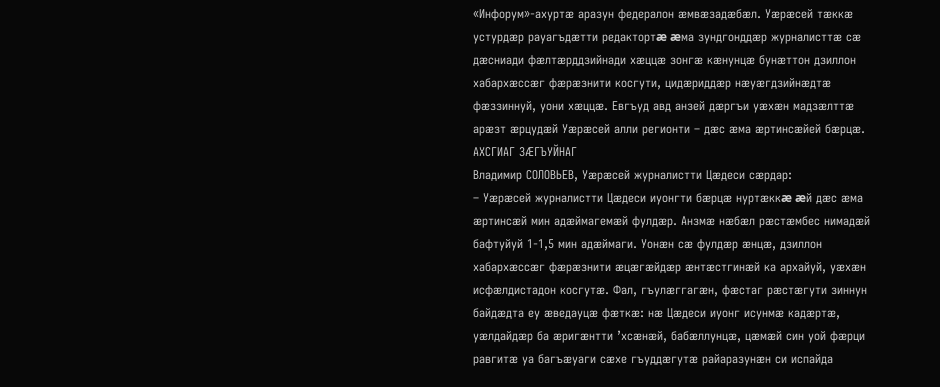«Инфорум»-ахуртæ аразун федералон æмвæзадæбæл. Уæрæсей тæккæ устурдæр рауагъдæтти редактортæ æма зундгонддæр журналисттæ сæ дæсниади фæлтæрддзийнади хæццæ зонгæ кæнунцæ бунæттон дзиллон хабархæссæг фæрæзнити косгути, цидæриддæр нæуæгдзийнæдтæ фæззиннуй, уони хæццæ. Евгъуд авд анзей дæргъи уæхæн мадзæлттæ арæзт æрцудæй Уæрæсей алли регионти – дæс æма æртинсæйей бæрцæ.
АХСГИАГ ЗÆГЪУЙНАГ
Владимир СОЛОВЬЕВ, Уæрæсей журналистти Цæдеси сæрдар:
– Уæрæсей журналистти Цæдеси иуонгти бæрцæ нуртæккæ æй дæс æма æртинсæй мин адæймагемæй фулдæр. Анзмæ нæбæл рæстæмбес нимадæй бафтуйуй 1-1,5 мин адæймаги. Уонæн сæ фулдæр æнцæ, дзиллон хабархæссæг фæрæзнити æцæгæйдæр æнтæстгинæй ка архайуй, уæхæн исфæлдистадон косгутæ. Фал, гъулæггагæн, фæстаг рæстæгути зиннун байдæдта еу æведауцæ фæткæ: нæ Цæдеси иуонг исунмæ кадæртæ, уæлдайдæр ба æригæнтти ’хсæнæй, бабæллунцæ, цæмæй син уой фæрци равгитæ уа багъæуаги сæхе гъуддæгутæ райаразунæн си испайда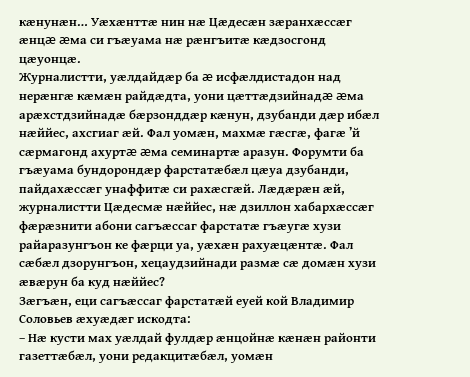кæнунæн… Уæхæнттæ нин нæ Цæдесæн зæранхæссæг æнцæ æма си гъæуама нæ рæнгъитæ кæдзосгонд цæуонцæ.
Журналистти, уæлдайдæр ба æ исфæлдистадон над нерæнгæ кæмæн райдæдта, уони цæттæдзийнадæ æма арæхстдзийнадæ бæрзонддæр кæнун, дзубанди дæр ибæл нæййес, ахсгиаг æй. Фал уомæн, махмæ гæсгæ, фагæ ’й сæрмагонд ахуртæ æма семинартæ аразун. Форумти ба гъæуама бундорондæр фарстатæбæл цæуа дзубанди, пайдахæссæг унаффитæ си рахæсгæй. Лæдæрæн æй, журналистти Цæдесмæ нæййес, нæ дзиллон хабархæссæг фæрæзнити абони сагъæссаг фарстатæ гъæугæ хузи райаразунгъон ке фæрци уа, уæхæн рахуæцæнтæ. Фал сæбæл дзорунгъон, хецаудзийнади размæ сæ домæн хузи æвæрун ба куд нæййес?
Зæгъæн, еци сагъæссаг фарстатæй еуей кой Владимир Соловьев æхуæдæг искодта:
– Нæ кусти мах уæлдай фулдæр æнцойнæ кæнæн районти газеттæбæл, уони редакцитæбæл, уомæн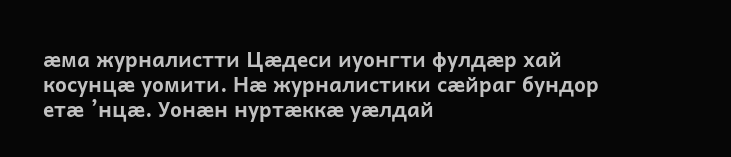æма журналистти Цæдеси иуонгти фулдæр хай косунцæ уомити. Нæ журналистики сæйраг бундор етæ ’нцæ. Уонæн нуртæккæ уæлдай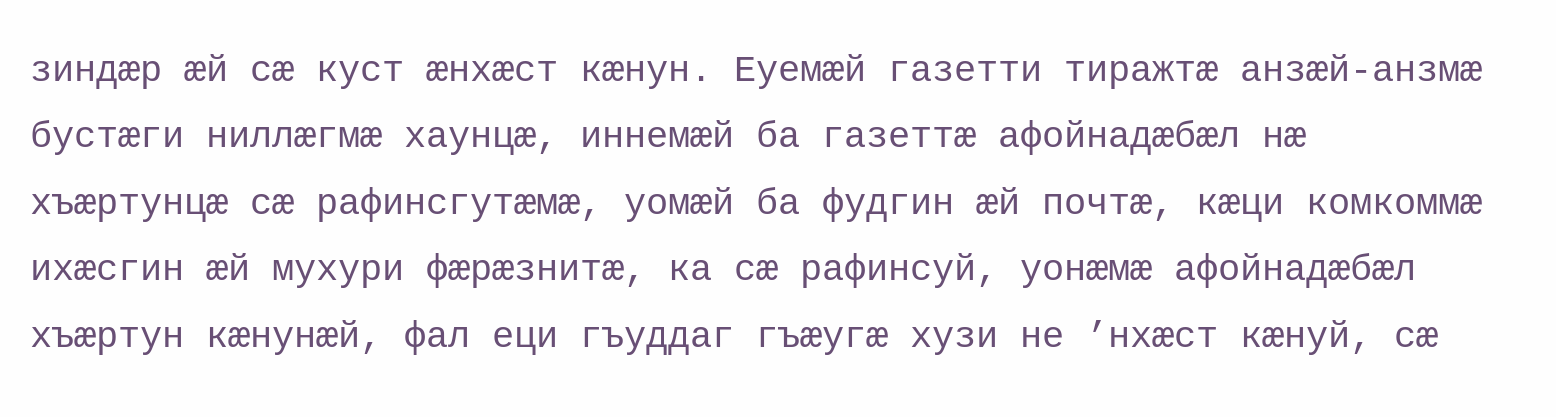зиндæр æй сæ куст æнхæст кæнун. Еуемæй газетти тиражтæ анзæй-анзмæ бустæги ниллæгмæ хаунцæ, иннемæй ба газеттæ афойнадæбæл нæ хъæртунцæ сæ рафинсгутæмæ, уомæй ба фудгин æй почтæ, кæци комкоммæ ихæсгин æй мухури фæрæзнитæ, ка сæ рафинсуй, уонæмæ афойнадæбæл хъæртун кæнунæй, фал еци гъуддаг гъæугæ хузи не ’нхæст кæнуй, сæ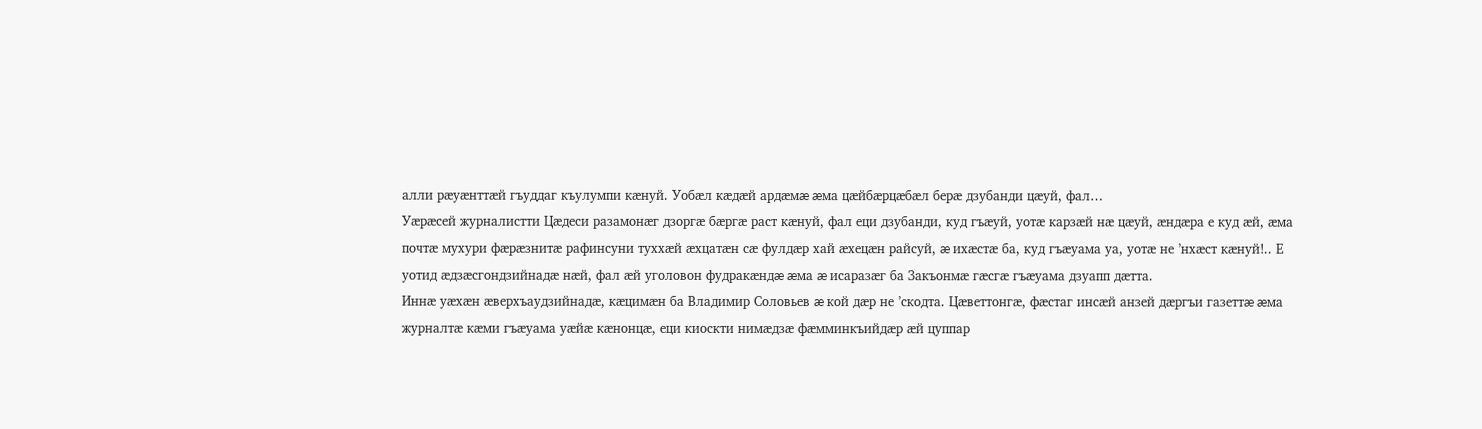алли рæуæнттæй гъуддаг къулумпи кæнуй. Уобæл кæдæй ардæмæ æма цæйбæрцæбæл берæ дзубанди цæуй, фал…
Уæрæсей журналистти Цæдеси разамонæг дзоргæ бæргæ раст кæнуй, фал еци дзубанди, куд гъæуй, уотæ карзæй нæ цæуй, æндæра е куд æй, æма почтæ мухури фæрæзнитæ рафинсуни туххæй æхцатæн сæ фулдæр хай æхецæн райсуй, æ ихæстæ ба, куд гъæуама уа, уотæ не ’нхæст кæнуй!.. Е уотид æдзæсгондзийнадæ нæй, фал æй уголовон фудракæндæ æма æ исаразæг ба Закъонмæ гæсгæ гъæуама дзуапп дæтта.
Иннæ уæхæн æверхъаудзийнадæ, кæцимæн ба Владимир Соловьев æ кой дæр не ’скодта. Цæветтонгæ, фæстаг инсæй анзей дæргъи газеттæ æма журналтæ кæми гъæуама уæйæ кæнонцæ, еци киоскти нимæдзæ фæмминкъийдæр æй цуппар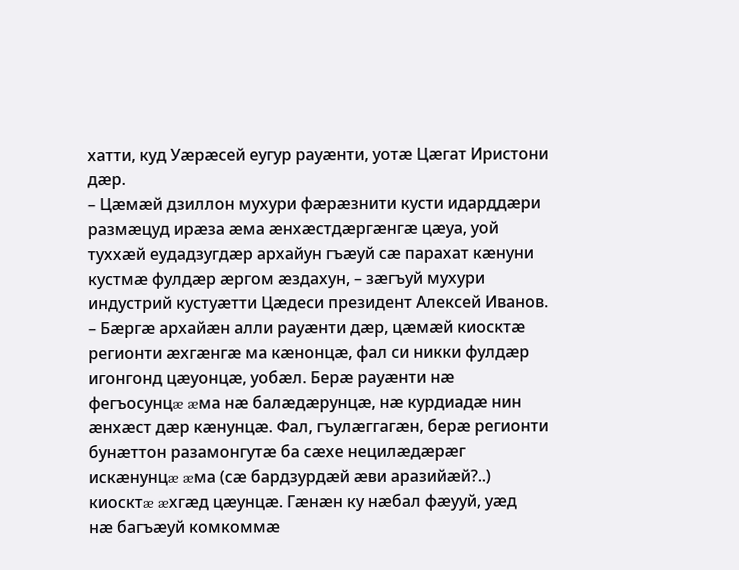хатти, куд Уæрæсей еугур рауæнти, уотæ Цæгат Иристони дæр.
– Цæмæй дзиллон мухури фæрæзнити кусти идарддæри размæцуд ирæза æма æнхæстдæргæнгæ цæуа, уой туххæй еудадзугдæр архайун гъæуй сæ парахат кæнуни кустмæ фулдæр æргом æздахун, – зæгъуй мухури индустрий кустуæтти Цæдеси президент Алексей Иванов. – Бæргæ архайæн алли рауæнти дæр, цæмæй киосктæ регионти æхгæнгæ ма кæнонцæ, фал си никки фулдæр игонгонд цæуонцæ, уобæл. Берæ рауæнти нæ фегъосунцæ æма нæ балæдæрунцæ, нæ курдиадæ нин æнхæст дæр кæнунцæ. Фал, гъулæггагæн, берæ регионти бунæттон разамонгутæ ба сæхе нецилæдæрæг искæнунцæ æма (сæ бардзурдæй æви аразийæй?..) киосктæ æхгæд цæунцæ. Гæнæн ку нæбал фæууй, уæд нæ багъæуй комкоммæ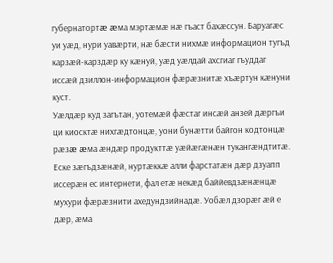губернатортæ æма мэртæмæ нæ гъаст бахæссун. Баруагæс уи уæд, нури уавæрти, нæ бæсти нихмæ информацион тугъд карзæй-карздæр ку кæнуй, уæд уæлдай ахсгиаг гъуддаг иссæй дзиллон-информацион фæрæзнитæ хъæртун кæнуни куст.
Уæлдæр куд загътан, уотемæй фæстаг инсæй анзей дæргъи ци киосктæ нихгæдтонцæ, уони бунæтти байгон кодтонцæ рæзæ æма æндæр продукттæ уæйæгæнæн тукангæндтитæ. Еске зæгъдзæнæй, нуртæккæ алли фарстатæн дæр дзуапп иссерæн ес интернети, фал етæ некæд баййевдзæнæнцæ мухури фæрæзнити ахедундзийнадæ. Уобæл дзорæг æй е дæр, æма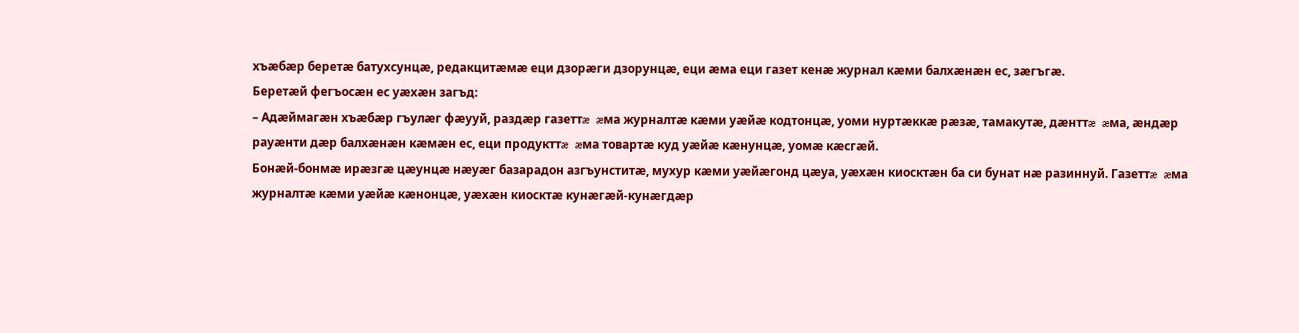хъæбæр беретæ батухсунцæ, редакцитæмæ еци дзорæги дзорунцæ, еци æма еци газет кенæ журнал кæми балхæнæн ес, зæгъгæ.
Беретæй фегъосæн ес уæхæн загъд:
– Адæймагæн хъæбæр гъулæг фæууй, раздæр газеттæ æма журналтæ кæми уæйæ кодтонцæ, уоми нуртæккæ рæзæ, тамакутæ, дæнттæ æма, æндæр рауæнти дæр балхæнæн кæмæн ес, еци продукттæ æма товартæ куд уæйæ кæнунцæ, уомæ кæсгæй.
Бонæй-бонмæ ирæзгæ цæунцæ нæуæг базарадон азгъунститæ, мухур кæми уæйæгонд цæуа, уæхæн киосктæн ба си бунат нæ разиннуй. Газеттæ æма журналтæ кæми уæйæ кæнонцæ, уæхæн киосктæ кунæгæй-кунæгдæр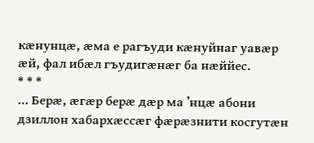кæнунцæ, æма е рагъуди кæнуйнаг уавæр æй, фал ибæл гъудигæнæг ба нæййес.
* * *
… Берæ, æгæр берæ дæр ма ’нцæ абони дзиллон хабархæссæг фæрæзнити косгутæн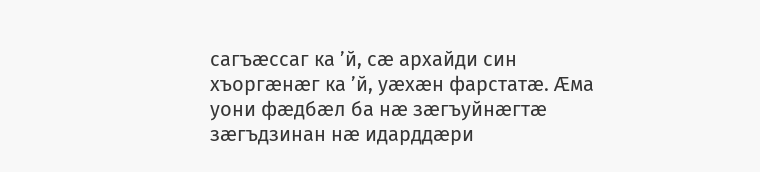сагъæссаг ка ’й, сæ архайди син хъоргæнæг ка ’й, уæхæн фарстатæ. Æма уони фæдбæл ба нæ зæгъуйнæгтæ зæгъдзинан нæ идарддæри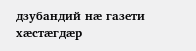дзубандий нæ газети хæстæгдæр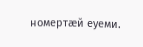номертæй еуеми.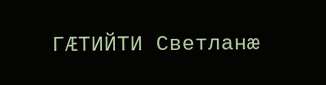ГÆТИЙТИ Светланæ